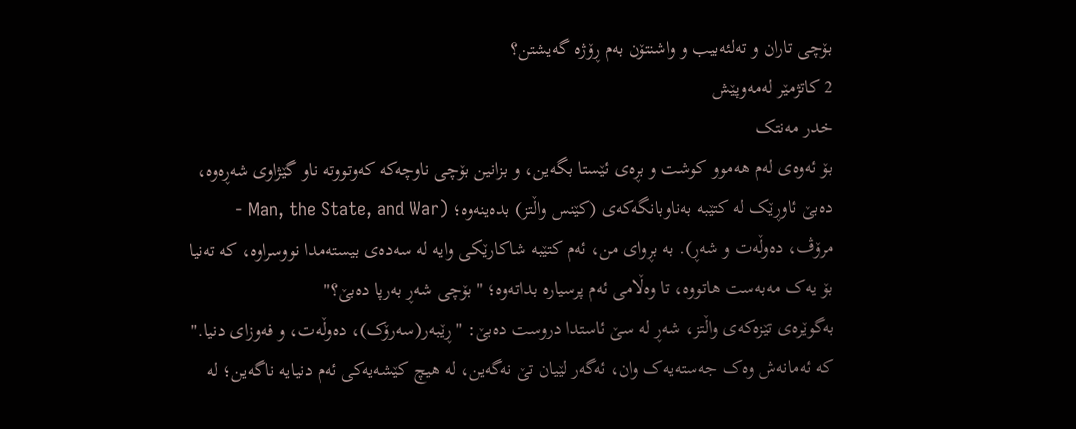بۆچی تاران و تەلئەبیب و واشنتۆن بەم ڕۆژە گەیشتن؟
2 كاتژمێر لەمەوپێش
خدر مەنتک
بۆ ئەوەی لەم هەموو کوشت و بڕەی ئێستا بگەین، و بزانین بۆچی ناوچەکە کەوتووتە ناو گێژاوی شەڕەوە، دەبێ ئاوڕێک لە کتێبە بەناوبانگەکەی (کێنس واڵتز) بدەینەوە؛ (Man, the State, and War - مرۆڤ، دەوڵەت و شەڕ). بە بڕوای من، ئەم کتێبە شاکارێکی وایە لە سەدەی بیستەمدا نووسراوە، کە تەنیا بۆ یەک مەبەست هاتووە، تا وەڵامی ئەم پرسیارە بداتەوە؛ "بۆچی شەڕ بەرپا دەبێ؟"
بەگوێرەی تێزەکەی واڵتز، شەڕ لە سێ ئاستدا دروست دەبێ: "ڕێبەر(سەرۆک)، دەوڵەت، و فەوزای دنیا." کە ئەمانەش وەک جەستەیەک وان، ئەگەر لێیان تێ نەگەین، لە هیچ کێشەیەکی ئەم دنیایە ناگەین؛ لە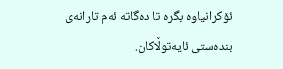ئۆکرانیاوە بگرە تا دەگاتە ئەم تارانەی بندەستی ئایەتوڵاکان.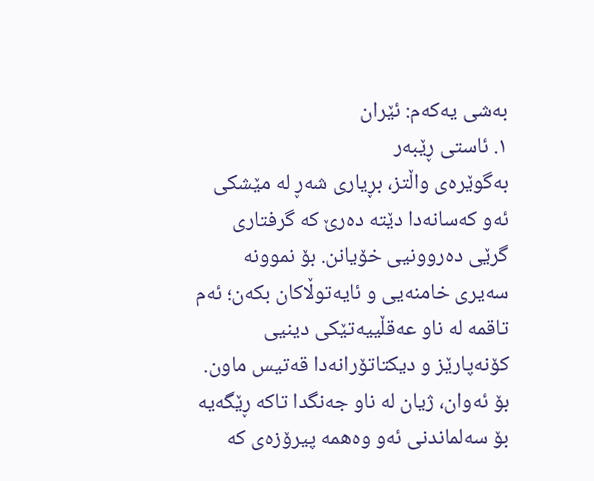بەشی یەکەم: ئێران
١. ئاستی ڕێبەر
بەگوێرەی واڵتز، بڕیاری شەڕ لە مێشکی ئەو کەسانەدا دێتە دەرێ کە گرفتاری گرێی دەروونیی خۆیانن. بۆ نموونە سەیری خامنەیی و ئایەتوڵاکان بکەن؛ ئەم تاقمە لە ناو عەقڵییەتێکی دینیی کۆنەپارێز و دیکتاتۆرانەدا قەتیس ماون. بۆ ئەوان، ژیان لە ناو جەنگدا تاکە ڕێگەیە بۆ سەلماندنی ئەو وەهمە پیرۆزەی کە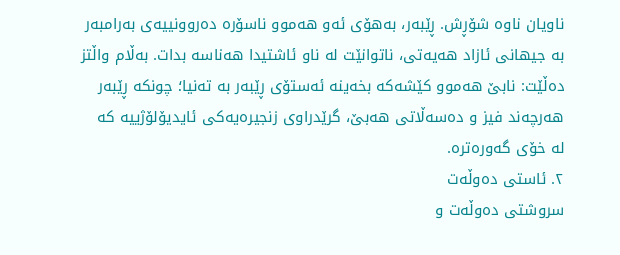ناویان ناوە شۆڕش. ڕێبەر، بەهۆی ئەو هەموو ناسۆرە دەروونییەی بەرامبەر بە جیهانی ئازاد هەیەتی، ناتوانێت لە ناو ئاشتیدا هەناسە بدات. بەڵام واڵتز دەڵێت: نابێ هەموو کێشەکە بخەینە ئەستۆی ڕێبەر بە تەنیا؛ چونکە ڕێبەر هەرچەند فیز و دەسەڵاتی هەبێ، گرێدراوی زنجیرەیەکی ئایدیۆلۆژییە کە لە خۆی گەورەترە.
٢. ئاستی دەوڵەت
سروشتی دەوڵەت و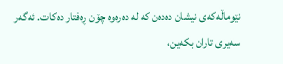نێوماڵەکەی نیشان دەدەن کە لە دەرەوە چۆن ڕەفتار دەکات. ئەگەر سەیری تاران بکەین،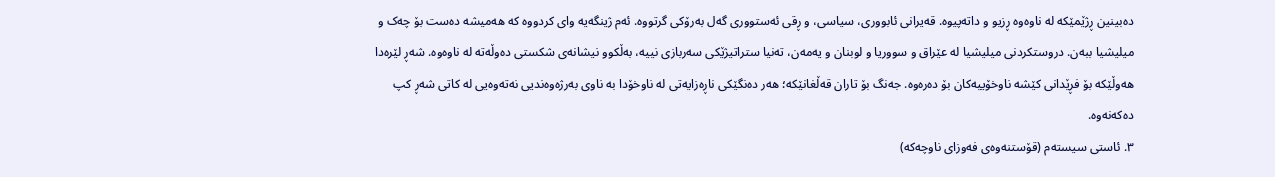دەبینین ڕژێمێکە لە ناوەوە ڕزیو و داتەپیوە. قەیرانی ئابووری، سیاسی، و ڕقی ئەستووری گەل بەرۆکی گرتووە. ئەم ژینگەیە وای کردووە کە هەمیشە دەست بۆ چەک و میلیشیا ببەن. دروستکردنی میلیشیا لە عێراق و سووریا و لوبنان و یەمەن، تەنیا ستراتیژێکی سەربازی نییە، بەڵکوو نیشانەی شکستی دەوڵەتە لە ناوەوە. شەڕ لێرەدا هەوڵێکە بۆ فڕێدانی کێشە ناوخۆییەکان بۆ دەرەوە. جەنگ بۆ تاران قەڵغانێکە؛ هەر دەنگێکی ناڕەزایەتی لە ناوخۆدا بە ناوی بەرژەوەندیی نەتەوەیی لە کاتی شەڕ کپ دەکەنەوە.
٣. ئاستی سیستەم (قۆستنەوەی فەوزای ناوچەکە)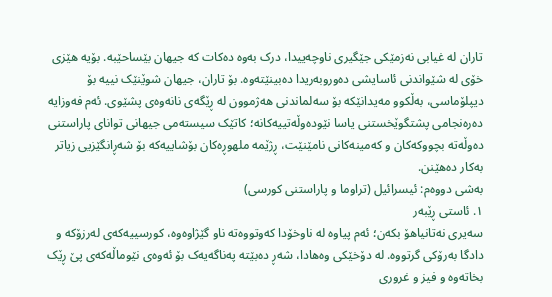تاران لە غیابی نەزمێکی جێگیری ناوچەییدا، درک بەوە دەکات کە جیهان بێساحێبە. بۆیە هێزی خۆی لە شێواندنی ئاسایشی دەوروبەریدا دەبینێتەوە. بۆ تاران، جیهان شوێنێک نییە بۆ دیپلۆماسی، بەڵکوو مەیدانێکە بۆ سەلماندنی هەژموون لە ڕێگەی نانەوەی پشێوی. ئەم فەوزایە دەرەنجامی پشتگوێخستنی یاسا نێودەوڵەتییەکانە؛ کاتێک سیستەمی جیهانی توانای پاراستنی دەوڵەتە بچووکەکان و کەمینەکانی نامێنێت، ڕژێمە ملهوڕەکان بۆشاییەکە بۆ شەڕانگێزیی زیاتر بەکار دەهێنن.
بەشی دووەم: ئیسرائیل (تراوما و پاراستنی کورسی)
١. ئاستی ڕێبەر
سەیری نەتانیاهۆ بکەن؛ ئەم پیاوە لە ناوخۆدا کەوتووەتە ناو گێژاوەوە، کورسییەکەی لەرزۆکە و دادگا بەرۆکی گرتووە. لە دۆخێکی وەهادا، شەڕ دەبێتە پەناگەیەک بۆ ئەوەی نێوماڵەکەی پێ ڕێک بخاتەوە و فیز و غروری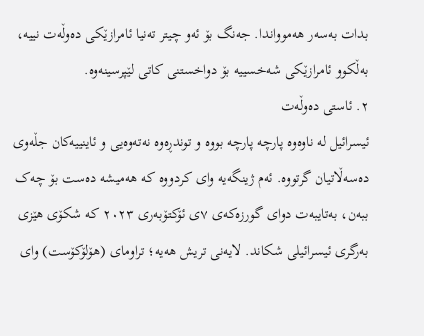بدات بەسەر هەموواندا. جەنگ بۆ ئەو چیتر تەنیا ئامرازێکی دەوڵەت نییە، بەڵکوو ئامرازێکی شەخسییە بۆ دواخستنی کاتی لێپرسینەوە.
٢. ئاستی دەوڵەت
ئیسرائیل لە ناوەوە پارچە پارچە بووە و توندڕەوە نەتەوەیی و ئاینییەکان جڵەوی دەسەڵاتیان گرتووە. ئەم ژینگەیە وای کردووە کە هەمیشە دەست بۆ چەک ببەن، بەتایبەت دوای گورزەکەی ٧ی ئۆکتۆبەری ٢٠٢٣ کە شکۆی هێزی بەرگری ئیسرائیلی شکاند. لایەنی تریش هەیە؛ تراومای (هۆلۆکۆست) وای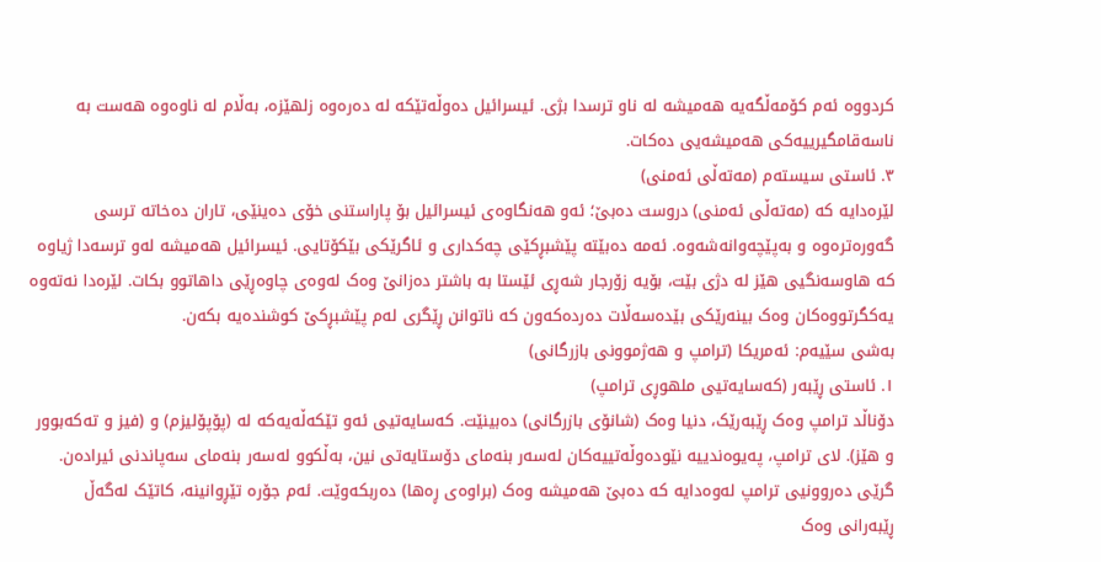کردووە ئەم کۆمەڵگەیە هەمیشە لە ناو ترسدا بژی. ئیسرائیل دەوڵەتێکە لە دەرەوە زلهێزە، بەڵام لە ناوەوە هەست بە ناسەقامگیرییەکی هەمیشەیی دەکات.
٣. ئاستی سیستەم (مەتەڵی ئەمنی)
لێرەدایە کە (مەتەڵی ئەمنی) دروست دەبێ؛ ئەو هەنگاوەی ئیسرائیل بۆ پاراستنی خۆی دەینێی، تاران دەخاتە ترسی گەورەترەوە و بەپێچەوانەشەوە. ئەمە دەبێتە پێشبڕکێی چەکداری و ئاگرێکی بێکۆتایی. ئیسرائیل هەمیشە لەو ترسەدا ژیاوە کە هاوسەنگیی هێز لە دژی بێت، بۆیە زۆرجار شەڕی ئێستا بە باشتر دەزانێ وەک لەوەی چاوەڕێی داهاتوو بکات. لێرەدا نەتەوە یەکگرتووەکان وەک بینەرێکی بێدەسەڵات دەردەکەون کە ناتوانن ڕێگری لەم پێشبڕکێ کوشندەیە بکەن.
بەشی سێیەم: ئەمریکا (ترامپ و هەژموونی بازرگانی)
١. ئاستی ڕێبەر (کەسایەتیی ملهوڕی ترامپ)
دۆناڵد ترامپ وەک ڕێبەرێک، دنیا وەک (شانۆی بازرگانی) دەبینێت. کەسایەتیی ئەو تێکەڵەیەکە لە (پۆپۆلیزم) و (فیز و تەکەبوور و هێز). لای ترامپ، پەیوەندییە نێودەوڵەتییەکان لەسەر بنەمای دۆستایەتی نین، بەڵکوو لەسەر بنەمای سەپاندنی ئیرادەن. گرێی دەروونیی ترامپ لەوەدایە کە دەبێ هەمیشە وەک (براوەی ڕەها) دەربکەوێت. ئەم جۆرە تێڕوانینە، کاتێک لەگەڵ ڕێبەرانی وەک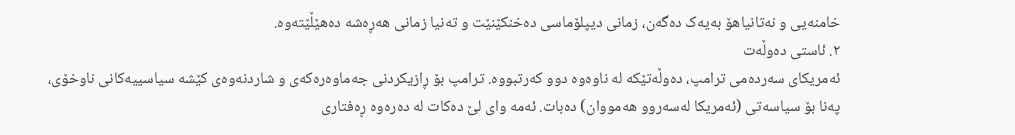خامنەیی و نەتانیاهۆ بەیەک دەگەن، زمانی دیپلۆماسی دەخنکێنێت و تەنیا زمانی هەڕەشە دەهێڵێتەوە.
٢. ئاستی دەوڵەت
ئەمریکای سەردەمی ترامپ، دەوڵەتێکە لە ناوەوە دوو کەرتبووە. ترامپ بۆ ڕازیکردنی جەماوەرەکەی و شاردنەوەی کێشە سیاسییەکانی ناوخۆی، پەنا بۆ سیاسەتی (ئەمریکا لەسەروو هەمووان) دەبات. ئەمە وای لێ دەکات لە دەرەوە ڕەفتاری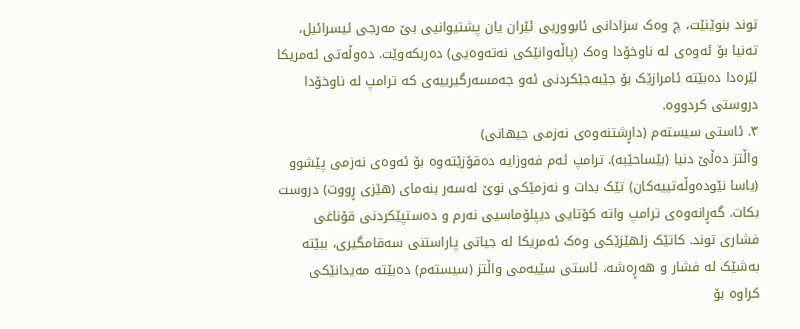توند بنوێنێت، چ وەک سزادانی ئابووریی ئێران یان پشتیوانیی بێ مەرجی ئیسرائیل، تەنیا بۆ ئەوەی لە ناوخۆدا وەک (پاڵەوانێکی نەتەوەیی) دەربکەوێت. دەوڵەتی ئەمریکا لێرەدا دەبێتە ئامرازێک بۆ جێبەجێکردنی ئەو جەمسەرگیرییەی کە ترامپ لە ناوخۆدا دروستی کردووە.
٣. ئاستی سیستەم (داڕشتنەوەی نەزمی جیهانی)
واڵتز دەڵێ دنیا (بێساحێبە). ترامپ ئەم فەوزایە دەقۆزێتەوە بۆ ئەوەی نەزمی پێشوو (یاسا نێودەوڵەتییەکان) تێک بدات و نەزمێکی نوێ لەسەر بنەمای (هێزی ڕووت) دروست بکات. گەڕانەوەی ترامپ واتە کۆتایی دیپلۆماسیی نەرم و دەستپێکردنی قۆناغی فشاری توند. کاتێک زلهێزێکی وەک ئەمریکا لە جیاتی پاراستنی سەقامگیری، ببێتە بەشێک لە فشار و هەڕەشە، ئاستی سێیەمی واڵتز (سیستەم) دەبێتە مەیدانێکی کراوە بۆ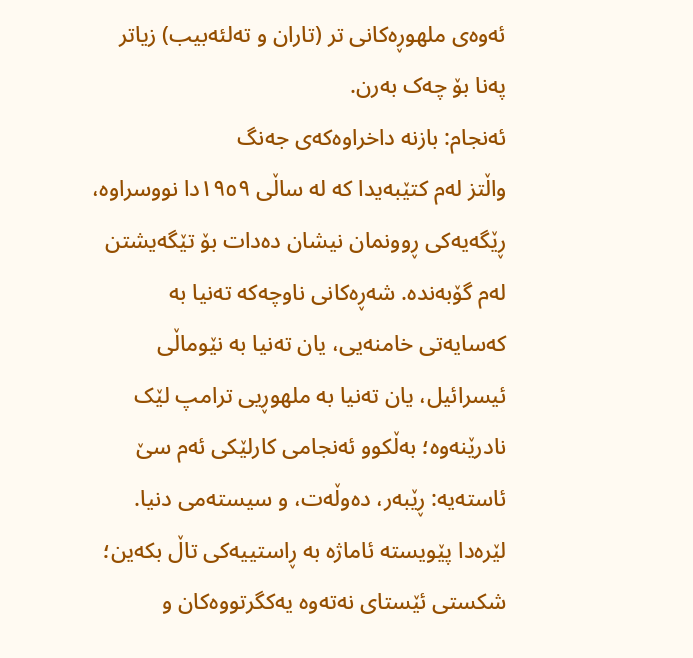ئەوەی ملهوڕەکانی تر (تاران و تەلئەبیب) زیاتر پەنا بۆ چەک بەرن.
ئەنجام: بازنە داخراوەکەی جەنگ
واڵتز لەم کتێبەیدا کە لە ساڵی ١٩٥٩دا نووسراوە، ڕێگەیەکی ڕوونمان نیشان دەدات بۆ تێگەیشتن لەم گۆبەندە. شەڕەکانی ناوچەکە تەنیا بە کەسایەتی خامنەیی، یان تەنیا بە نێوماڵی ئیسرائیل، یان تەنیا بە ملهوڕیی ترامپ لێک نادرێنەوە؛ بەڵکوو ئەنجامی کارلێکی ئەم سێ ئاستەیە: ڕێبەر، دەوڵەت، و سیستەمی دنیا.
لێرەدا پێویستە ئاماژە بە ڕاستییەکی تاڵ بکەین؛ شکستی ئێستای نەتەوە یەکگرتووەکان و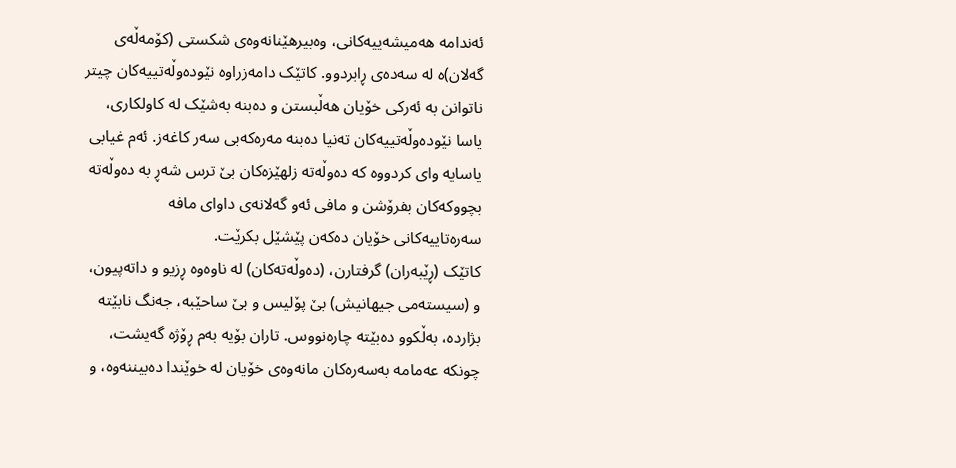ئەندامە هەمیشەییەکانی، وەبیرهێنانەوەی شکستی (کۆمەڵەی گەلان)ە لە سەدەی ڕابردوو. کاتێک دامەزراوە نێودەوڵەتییەکان چیتر ناتوانن بە ئەرکی خۆیان هەڵبستن و دەبنە بەشێک لە کاولکاری، یاسا نێودەوڵەتییەکان تەنیا دەبنە مەرەکەبی سەر کاغەز. ئەم غیابی یاسایە وای کردووە کە دەوڵەتە زلهێزەکان بێ ترس شەڕ بە دەوڵەتە بچووکەکان بفرۆشن و مافی ئەو گەلانەی داوای مافە سەرەتاییەکانی خۆیان دەکەن پێشێل بکرێت.
کاتێک (ڕێبەران) گرفتارن، (دەوڵەتەکان) لە ناوەوە ڕزیو و داتەپیون، و (سیستەمی جیهانیش) بێ پۆلیس و بێ ساحێبە، جەنگ نابێتە بژاردە، بەڵکوو دەبێتە چارەنووس. تاران بۆیە بەم ڕۆژە گەیشت، چونکە عەمامە بەسەرەکان مانەوەی خۆیان لە خوێندا دەبیننەوە، و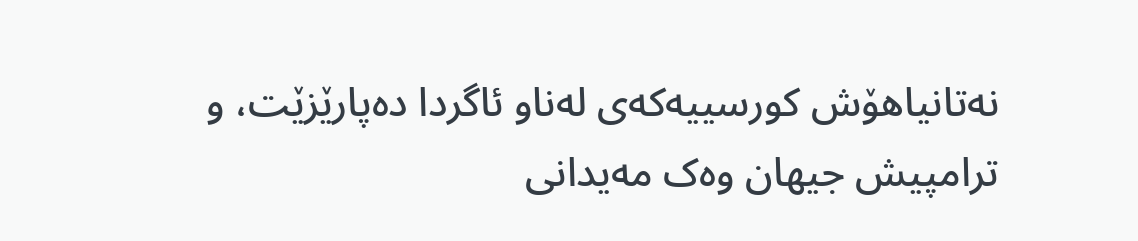نەتانیاهۆش کورسییەکەی لەناو ئاگردا دەپارێزێت، و ترامپیش جیهان وەک مەیدانی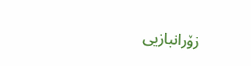زۆرانبازیی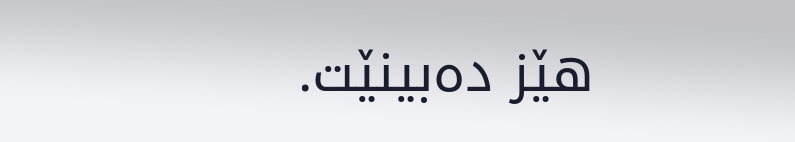هێز دەبینێت.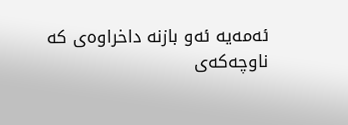ئەمەیە ئەو بازنە داخراوەی کە ناوچەکەی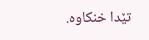تێدا خنکاوە.